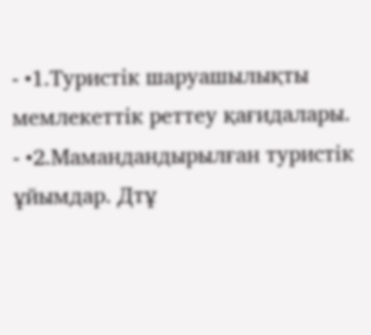- •1.Туристік шаруашылықты мемлекеттік реттеу қағидалары.
- •2.Мамандандырылған туристік ұйымдар. Дтұ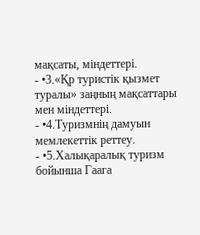мақсаты, міндеттері.
- •3.«Қр туристік қызмет туралы» заңның мақсаттары мен міндеттері.
- •4.Туризмнің дамуын мемлекеттік реттеу.
- •5.Халықаралық туризм бойынша Гаага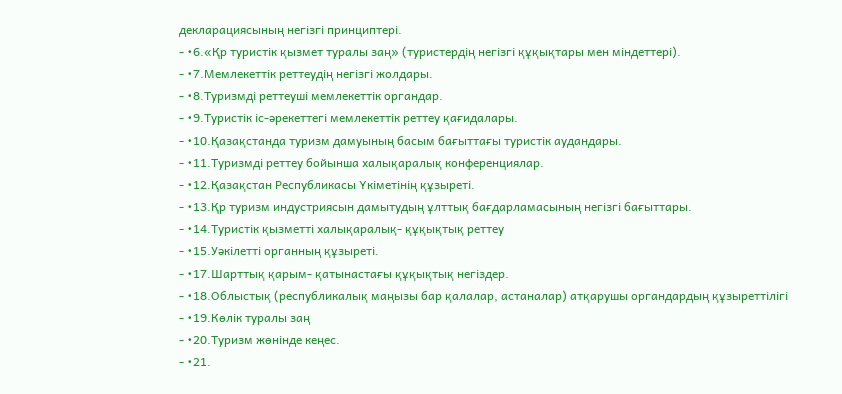декларациясының негізгі принциптері.
- •6.«Қр туристік қызмет туралы заң» (туристердің негізгі құқықтары мен міндеттері).
- •7.Мемлекеттік реттеудің негізгі жолдары.
- •8.Туризмді реттеуші мемлекеттік органдар.
- •9.Туристік іс-әрекеттегі мемлекеттік реттеу қағидалары.
- •10.Қазақстанда туризм дамуының басым бағыттағы туристік аудандары.
- •11.Туризмді реттеу бойынша халықаралық конференциялар.
- •12.Қазақстан Республикасы Үкіметінің құзыреті.
- •13.Қр туризм индустриясын дамытудың ұлттық бағдарламасының негізгі бағыттары.
- •14.Туристік қызметті халықаралық- құқықтық реттеу
- •15.Уәкілетті органның құзыреті.
- •17.Шарттық қарым- қатынастағы құқықтық негіздер.
- •18.Облыстық (республикалық маңызы бар қалалар, астаналар) атқарушы органдардың құзыреттілігі
- •19.Көлік туралы заң
- •20.Туризм жөнінде кеңес.
- •21.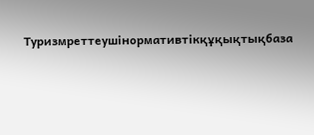Туризмреттеушінормативтікқұқықтықбаза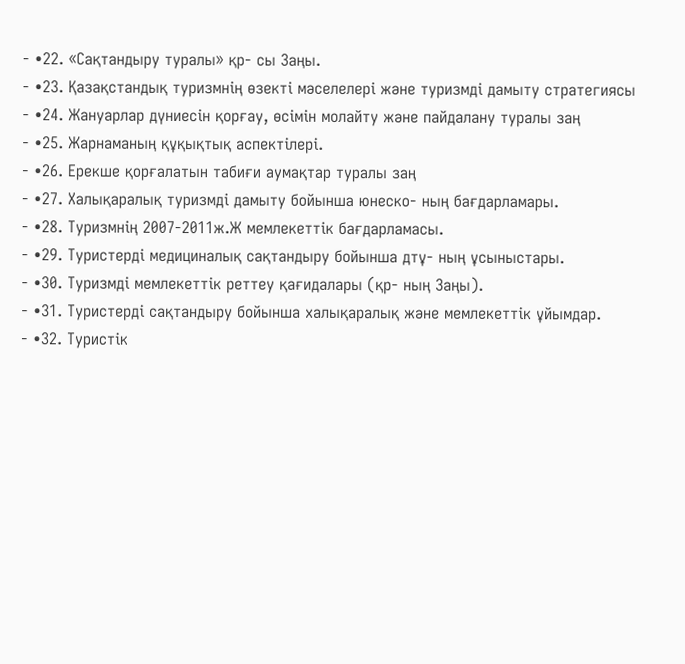- •22. «Сақтандыру туралы» қр- сы Заңы.
- •23. Қазақстандық туризмнің өзекті мәселелері және туризмді дамыту стратегиясы
- •24. Жануарлар дүниесiн қорғау, өсiмiн молайту және пайдалану туралы заң
- •25. Жарнаманың құқықтық аспектілері.
- •26. Ерекше қорғалатын табиғи аумақтар туралы заң
- •27. Халықаралық туризмді дамыту бойынша юнеско- ның бағдарламары.
- •28. Туризмнің 2007-2011ж.Ж мемлекеттік бағдарламасы.
- •29. Туристерді медициналық сақтандыру бойынша дтұ- ның ұсыныстары.
- •30. Туризмді мемлекеттік реттеу қағидалары (қр- ның Заңы).
- •31. Туристерді сақтандыру бойынша халықаралық және мемлекеттік ұйымдар.
- •32. Туристік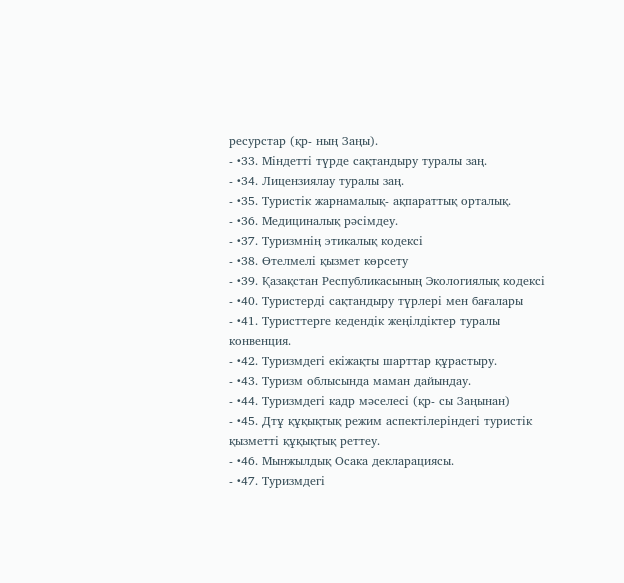ресурстар (қр- ның Заңы).
- •33. Міндетті түрде сақтандыру туралы заң.
- •34. Лицензиялау туралы заң.
- •35. Туристік жарнамалық- ақпараттық орталық.
- •36. Медициналық рәсімдеу.
- •37. Туризмнің этикалық кодексі
- •38. Өтелмелі қызмет көрсету
- •39. Қазақстан Республикасының Экологиялық кодексі
- •40. Туристерді сақтандыру түрлері мен бағалары
- •41. Туристтерге кедендік жеңілдіктер туралы конвенция.
- •42. Туризмдегі екіжақты шарттар құрастыру.
- •43. Туризм облысында маман дайындау.
- •44. Туризмдегі кадр мәселесі (қр- сы Заңынан)
- •45. Дтұ құқықтық режим аспектілеріндегі туристік қызметті құқықтық реттеу.
- •46. Мынжылдық Осака декларациясы.
- •47. Туризмдегі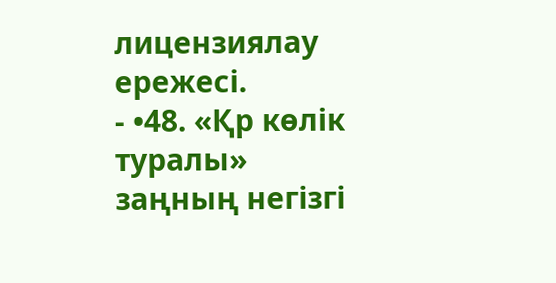лицензиялау ережесі.
- •48. «Қр көлік туралы» заңның негізгі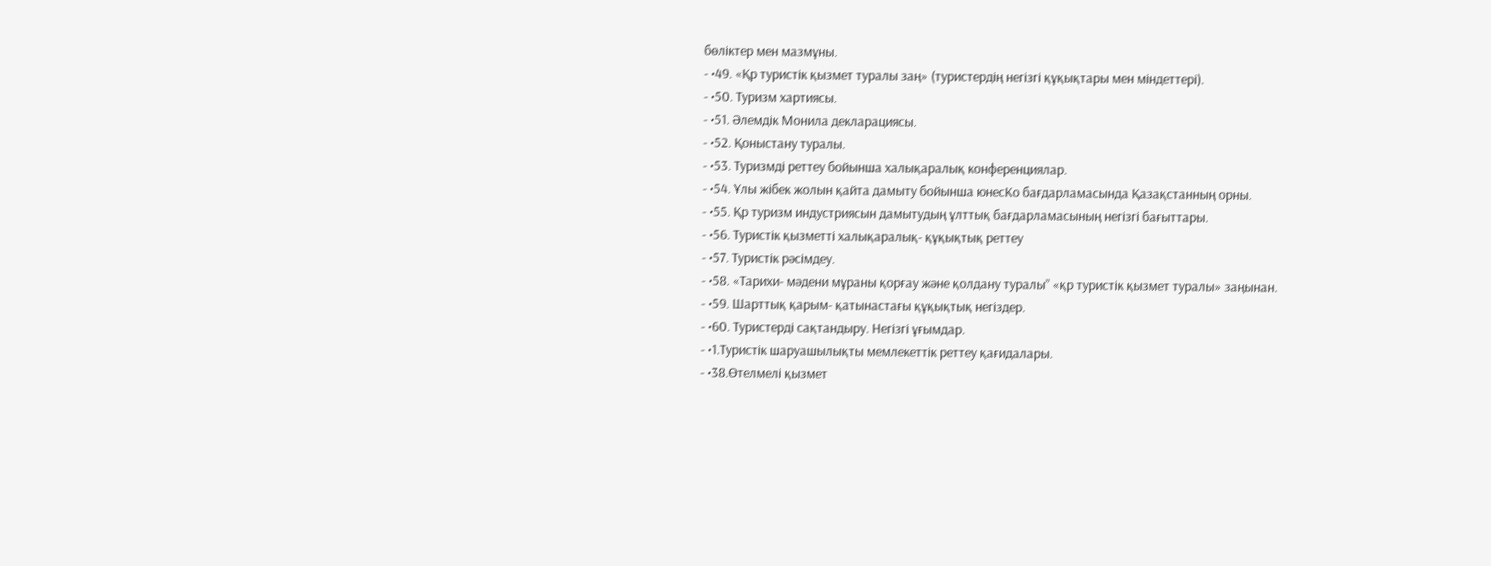бөліктер мен мазмұны.
- •49. «Қр туристік қызмет туралы заң» (туристердің негізгі құқықтары мен міндеттері).
- •50. Туризм хартиясы.
- •51. Әлемдік Монила декларациясы.
- •52. Қоныстану туралы.
- •53. Туризмді реттеу бойынша халықаралық конференциялар.
- •54. Ұлы жібек жолын қайта дамыту бойынша юнесКо бағдарламасында Қазақстанның орны.
- •55. Қр туризм индустриясын дамытудың ұлттық бағдарламасының негізгі бағыттары.
- •56. Туристік қызметті халықаралық- құқықтық реттеу
- •57. Туристік рәсімдеу.
- •58. «Тарихи- мәдени мұраны қорғау және қолдану туралы” «қр туристік қызмет туралы» заңынан.
- •59. Шарттық қарым- қатынастағы құқықтық негіздер.
- •60. Туристерді сақтандыру. Негізгі ұғымдар.
- •1.Туристік шаруашылықты мемлекеттік реттеу қағидалары.
- •38.Өтелмелі қызмет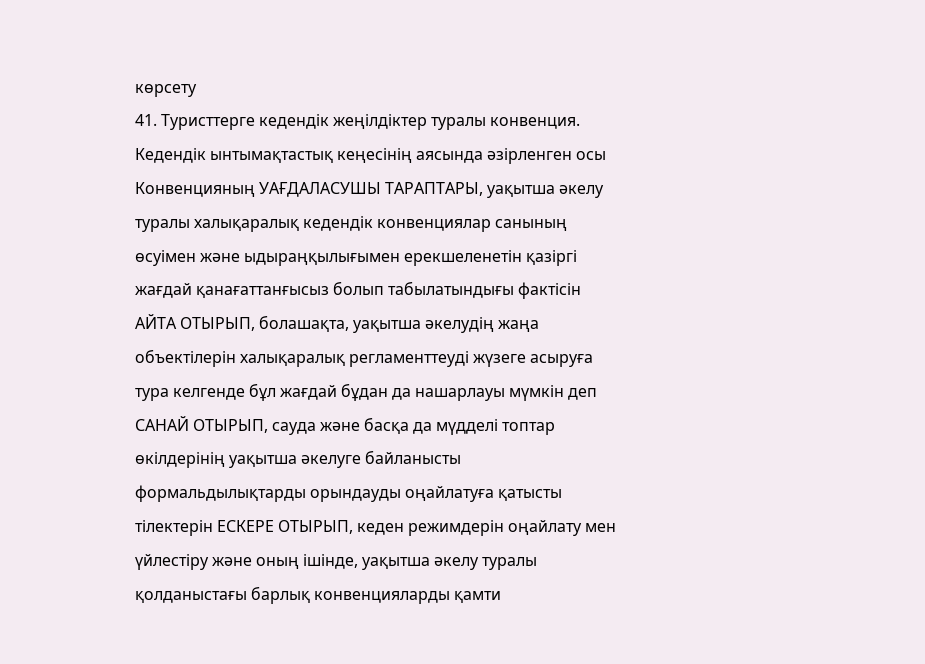көрсету
41. Туристтерге кедендік жеңілдіктер туралы конвенция.
Кедендік ынтымақтастық кеңесінің аясында әзірленген осы Конвенцияның УАҒДАЛАСУШЫ ТАРАПТАРЫ, уақытша әкелу туралы халықаралық кедендік конвенциялар санының өсуімен және ыдыраңқылығымен ерекшеленетін қазіргі жағдай қанағаттанғысыз болып табылатындығы фактісін АЙТА ОТЫРЫП, болашақта, уақытша әкелудің жаңа объектілерін халықаралық регламенттеуді жүзеге асыруға тура келгенде бұл жағдай бұдан да нашарлауы мүмкін деп САНАЙ ОТЫРЫП, сауда және басқа да мүдделі топтар өкілдерінің уақытша әкелуге байланысты формальдылықтарды орындауды оңайлатуға қатысты тілектерін ЕСКЕРЕ ОТЫРЫП, кеден режимдерін оңайлату мен үйлестіру және оның ішінде, уақытша әкелу туралы қолданыстағы барлық конвенцияларды қамти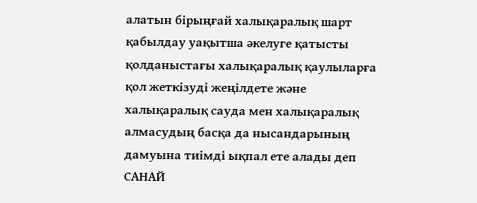алатын бірыңғай халықаралық шарт қабылдау уақытша әкелуге қатысты қолданыстағы халықаралық қаулыларға қол жеткізуді жеңілдете және халықаралық сауда мен халықаралық алмасудың басқа да нысандарының дамуына тиімді ықпал ете алады деп САНАЙ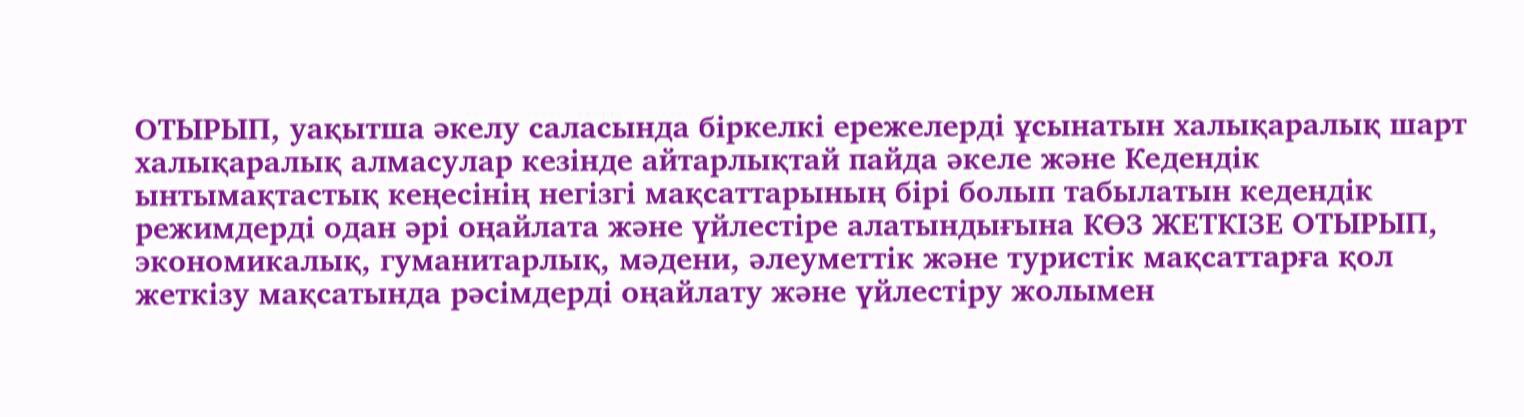ОТЫРЫП, уақытша әкелу саласында біркелкі ережелерді ұсынатын халықаралық шарт халықаралық алмасулар кезінде айтарлықтай пайда әкеле және Кедендік ынтымақтастық кеңесінің негізгі мақсаттарының бірі болып табылатын кедендік режимдерді одан әрі оңайлата және үйлестіре алатындығына КӨЗ ЖЕТКІЗЕ ОТЫРЫП, экономикалық, гуманитарлық, мәдени, әлеуметтік және туристік мақсаттарға қол жеткізу мақсатында рәсімдерді оңайлату және үйлестіру жолымен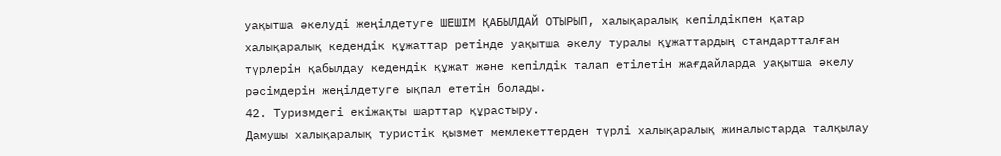уақытша әкелуді жеңілдетуге ШЕШІМ ҚАБЫЛДАЙ ОТЫРЫП, халықаралық кепілдікпен қатар халықаралық кедендік құжаттар ретінде уақытша әкелу туралы құжаттардың стандартталған түрлерін қабылдау кедендік құжат және кепілдік талап етілетін жағдайларда уақытша әкелу рәсімдерін жеңілдетуге ықпал ететін болады.
42. Туризмдегі екіжақты шарттар құрастыру.
Дамушы халықаралық туристік қызмет мемлекеттерден түрлі халықаралық жиналыстарда талқылау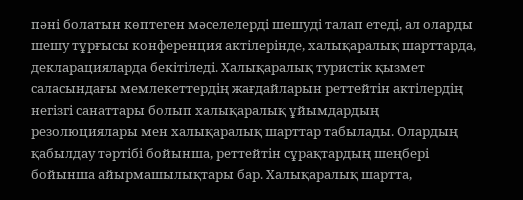пәні болатын көптеген мәселелерді шешуді талап етеді, ал оларды шешу тұрғысы конференция актілерінде, халықаралық шарттарда, декларацияларда бекітіледі. Халықаралық туристік қызмет саласындағы мемлекеттердің жағдайларын реттейтін актілердің негізгі санаттары болып халықаралық ұйымдардың резолюциялары мен халықаралық шарттар табылады. Олардың қабылдау тәртібі бойынша, реттейтін сұрақтардың шеңбері бойынша айырмашылықтары бар. Халықаралық шартта,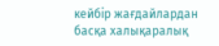кейбір жағдайлардан басқа халықаралық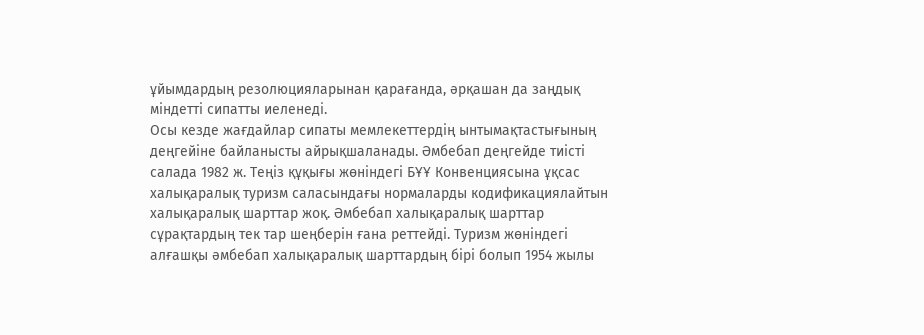ұйымдардың резолюцияларынан қарағанда, әрқашан да заңдық міндетті сипатты иеленеді.
Осы кезде жағдайлар сипаты мемлекеттердің ынтымақтастығының деңгейіне байланысты айрықшаланады. Әмбебап деңгейде тиісті салада 1982 ж. Теңіз құқығы жөніндегі БҰҰ Конвенциясына ұқсас халықаралық туризм саласындағы нормаларды кодификациялайтын халықаралық шарттар жоқ. Әмбебап халықаралық шарттар сұрақтардың тек тар шеңберін ғана реттейді. Туризм жөніндегі алғашқы әмбебап халықаралық шарттардың бірі болып 1954 жылы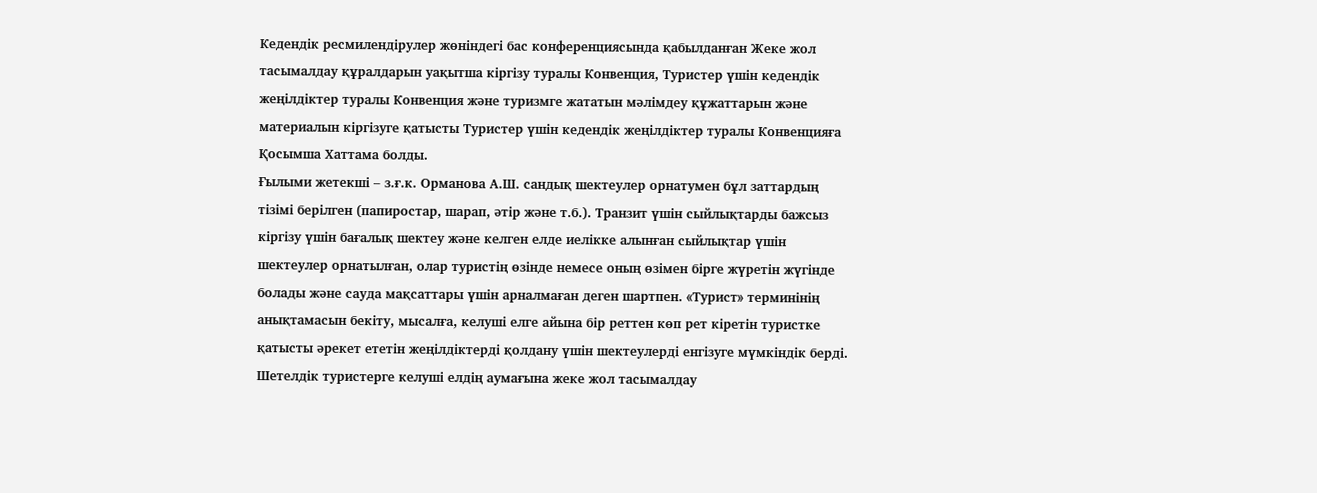Кедендік ресмилендірулер жөніндегі бас конференциясында қабылданған Жеке жол тасымалдау құралдарын уақытша кіргізу туралы Конвенция, Туристер үшін кедендік жеңілдіктер туралы Конвенция және туризмге жататын мәлімдеу құжаттарын және материалын кіргізуге қатысты Туристер үшін кедендік жеңілдіктер туралы Конвенцияға Қосымша Хаттама болды.
Ғылыми жетекші – з.ғ.к. Орманова А.Ш. сандық шектеулер орнатумен бұл заттардың тізімі берілген (папиростар, шарап, әтір және т.б.). Транзит үшін сыйлықтарды бажсыз кіргізу үшін бағалық шектеу және келген елде иелікке алынған сыйлықтар үшін шектеулер орнатылған, олар туристің өзінде немесе оның өзімен бірге жүретін жүгінде болады және сауда мақсаттары үшін арналмаған деген шартпен. «Турист» терминінің анықтамасын бекіту, мысалға, келуші елге айына бір реттен көп рет кіретін туристке қатысты әрекет ететін жеңілдіктерді қолдану үшін шектеулерді енгізуге мүмкіндік берді. Шетелдік туристерге келуші елдің аумағына жеке жол тасымалдау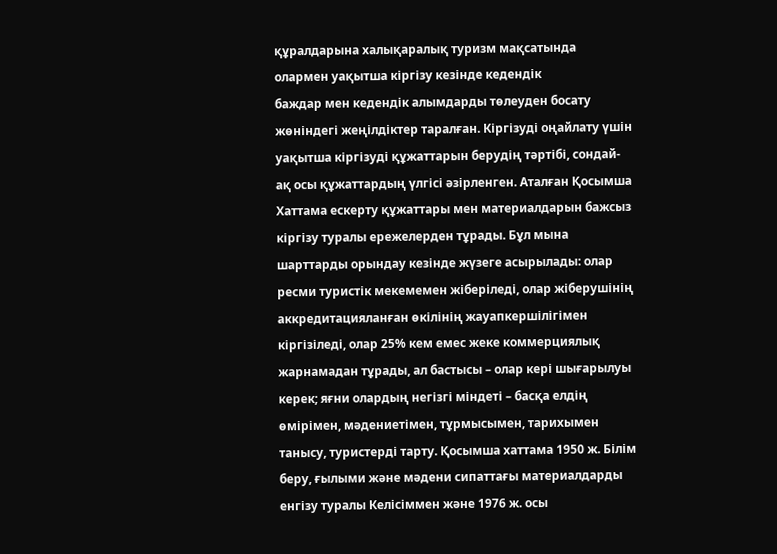құралдарына халықаралық туризм мақсатында олармен уақытша кіргізу кезінде кедендік
баждар мен кедендік алымдарды төлеуден босату жөніндегі жеңілдіктер таралған. Кіргізуді оңайлату үшін уақытша кіргізуді құжаттарын берудің тәртібі, сондай-ақ осы құжаттардың үлгісі әзірленген. Аталған Қосымша Хаттама ескерту құжаттары мен материалдарын бажсыз кіргізу туралы ережелерден тұрады. Бұл мына шарттарды орындау кезінде жүзеге асырылады: олар ресми туристік мекемемен жіберіледі, олар жіберушінің аккредитацияланған өкілінің жауапкершілігімен кіргізіледі, олар 25% кем емес жеке коммерциялық жарнамадан тұрады, ал бастысы – олар кері шығарылуы керек; яғни олардың негізгі міндеті – басқа елдің өмірімен, мәдениетімен, тұрмысымен, тарихымен танысу, туристерді тарту. Қосымша хаттама 1950 ж. Білім беру, ғылыми және мәдени сипаттағы материалдарды енгізу туралы Келісіммен және 1976 ж. осы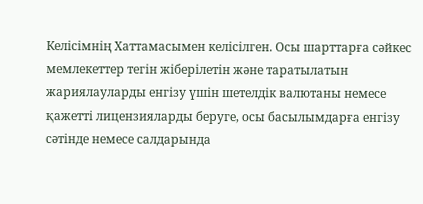Келісімнің Хаттамасымен келісілген. Осы шарттарға сәйкес мемлекеттер тегін жіберілетін және таратылатын жариялауларды енгізу үшін шетелдік валютаны немесе қажетті лицензияларды беруге, осы басылымдарға енгізу сәтінде немесе салдарында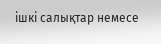ішкі салықтар немесе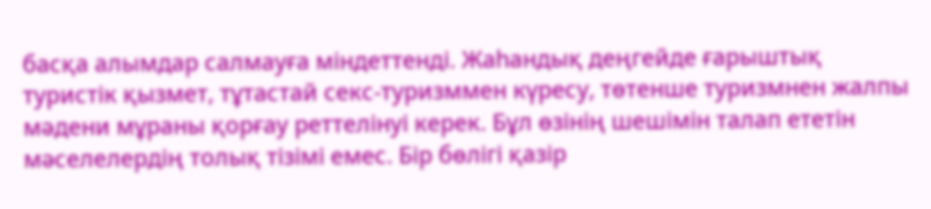басқа алымдар салмауға міндеттенді. Жаһандық деңгейде ғарыштық туристік қызмет, тұтастай секс-туризммен күресу, төтенше туризмнен жалпы мәдени мұраны қорғау реттелінуі керек. Бұл өзінің шешімін талап ететін мәселелердің толық тізімі емес. Бір бөлігі қазір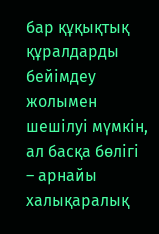бар құқықтық құралдарды бейімдеу жолымен шешілуі мүмкін, ал басқа бөлігі – арнайы халықаралық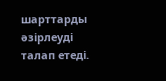шарттарды әзірлеуді талап етеді.